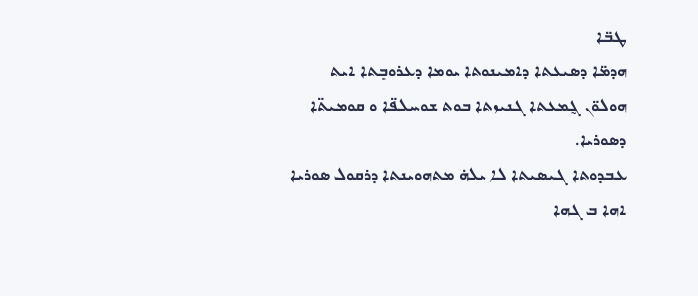ܛܒ̈ܐ
ܗܕܡ̈ܐ ܕܣܝܥܬܐ ܕܐܡܝܢܘܬܐ ܝܘܡܐ ܕܥܪܘܒܻܬܐ ܐܝܬ ܗܘܠܘ̈ܢ ܓ̰ܡܥܬܐ ܓܢܝܙܬܐ ܒܘܬ ܫܘܚܠܦ̈ܐ ܘ ܩܘܡܝܬ̈ܐ ܕܣܘܪܝܐ.
ܥܒܕܘܬܐ ܓܝܣܝܬܐ ܠܐ ܝܠܗ̇ ܡܬܗܘܝܢܬܐ ܕܪܩܘܠ ܣܘܪܝܐ
ܐܗܐ ܒ ܓܗܐ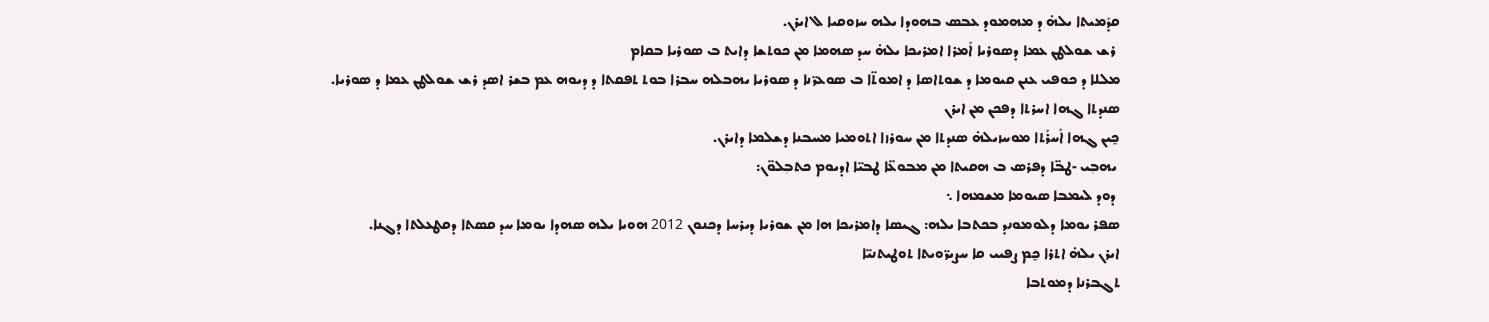ܩܕܰܡܝܬܐ ܝܠܗ̇ ܕ ܡܗܡܘܕ ܥܒܣ ܒܗܘܕܐ ܝܠܗ ܚܙܘܩܝܐ ܠ ܐܝܪܢ.
 ܪܫ ܫܘܠܛܢ ܥܡܐ ܕܣܘܪܝܐ ܐܰܡܪܐ ܐܡܪܝܟܐ ܝܠܗ̇ ܚܕ ܣܗܡܐ ܡܢ ܟܘܬܫܐ ܕܐܝܬ ܒ ܣܘܪܝܐ ܒܩܐܡ
ܡܠܠܐ ܕ ܟܘܦܝ ܥܢܢ ܩܝܘܡܐ ܕ ܫܘܬܐܣܐ ܕ ܐܡܘܬ̈ܐ ܒ ܣܘܥܪ̈ܢܐ ܕ ܣܘܪܝܐ ܝܗܒܠܗ ܚܒܪܐ ܒܘܬ ܬܦܩܬܐ ܕ ܕܝܘܗ ܥܡ ܒܫܪ ܐܣܕ ܪܫ ܫܘܠܛܢ ܥܡܐ ܕ ܣܘܪܝܐ.
ܣܢܕܬܐ ܓܗܐ ܐܚܪܬܐ ܕܦܟܢ ܡܢ ܐܝܪܢ
ܟ̰ܝܢ ܓܗܐ ܐܰܚܪܰܬܐ ܡܘܚܙܝܠܗ̇ ܣܢܕܬܐ ܡܢ ܚܘܪܙܐ ܐܬܘܡܝܐ ܡܚܒܢܐ ܕܫܠܡܐ ܕܐܝܪܢ.
 ܝܗܒܼܝ -ܛܒ̈ܐ ܕܦܪܣ ܒ ܗܩܝܬܐ ܡܢ ܡܒܘܥ̈ܐ ܛܒܝ̈ܐ ܐܕܝܘܡ ܟܬܒܼܠܘ̈ܢ:
 ܕܘܕ ܠܝܡܒܐ ܣܝܘܡܐ ܡܫܡܗܐ ܆
ܣܦܪ ܝܘܡܐ ܕܠܘܡܘܢܕ ܒܟܬܒܐ ܝܠܗ: ܓܝܣܐ ܕܐܡܪܝܟܐ ܗܐ ܡܢ ܫܘܪܝܐ ܕܝܪܚܐ ܕܟܢܘܢ 2012 ܗܘܝܐ ܝܠܗ ܣܗܕܐ ܝܘܡܐ ܚܕ ܩܣܬܐ ܕܩܛܥܠܬܐ ܕܓܢܐ.
ܐܝܪܢ ܝܠܗ̇ ܐܬܪܐ ܟ̰ܡ ܨܦܝܝ ܩܐ ܚܨܝܪ̈ܘܝܬܐ ܬܘܛܝܬܢܝ̈ܐ
ܬܓܒܪܢܐ ܕܡܘܬܒܐ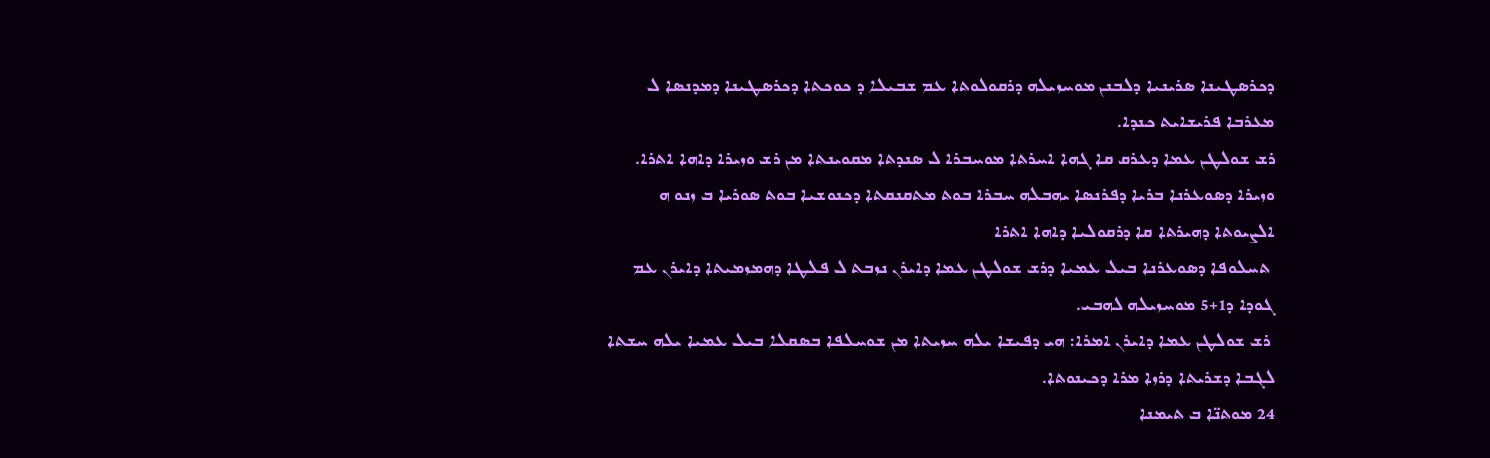ܕܟܪܣܛܝܢܐ ܣܪܝܢܝܐ ܕܠܒܢܢ ܡܘܚܙܝܠܗ ܕܪܩܘܠܘܬܐ ܥܡ ܫܒܝܠܐ ܕ ܟܘܟܬܐ ܕܟܪܣܛܝܢܐ ܕܡܕܢܣܐ ܠ ܡܥܪܒܐ ܦܪܝܫܐܝܬ ܟܢܕܐ.
ܪܫ ܫܘܠܛܢ ܥܡܐ ܕܥܪܩ ܩܐ ܓܗܐ ܐܚܪܬܐ ܡܘܚܒܪܐ ܠ ܣܢܕܬܐ ܡܩܘܝܢܬܐ ܡܢ ܪܫ ܘܙܝܪܐ ܕܐܗܐ ܐܬܪܐ.
ܘܙܝܪܐ ܕܣܘܥܪܢܐ ܒܪܝܐ ܕܦܪܢܣܐ ܝܗܒܠܗ ܚܒܪܐ ܒܘܬ ܡܬܩܢܩܬܐ ܕܟܢܘܫܝܐ ܒܘܬ ܣܘܪܝܐ ܒ ܙܢܘ ܗ ܐܠܨܝܘܬܐ ܕܗܝܪܬܐ ܩܐ ܕܪܩܘܠܝܐ ܕܐܗܐ ܐܬܪܐ
 ܬܚܠܘܦܐ ܕܣܘܥܪܢܐ ܒܝܠ ܥܡܝܐ ܕܪܫ ܫܘܠܛܢ ܥܡܐ ܕܐܝܪܢ ܢܙܒܬ ܠ ܦܠܛܐ ܕܗܡܙܡܝܬܐ ܕܐܝܪܢ ܥܡ ܓܘܕܐ ܕ1+5 ܡܘܚܙܝܠܗ ܠܗܒܝ.
 ܪܫ ܫܘܠܛܢ ܥܡܐ ܕܐܝܪܢ ܐܡܪܐ: ܗܝ ܕܦܝܫܐ ܝܠܗ ܚܙܝܬܐ ܡܢ ܫܘܚܠܦܐ ܒܣܩܠܐ ܒܝܠ ܥܡܝܐ ܝܠܗ ܚܫܬܐ ܠܓܒܐ ܕܫܪܝܬܐ ܕܪܙܐ ܡܪܐ ܕܟܝܢܘܬܐ.
24 ܡܘܬܢ̈ܐ ܒ ܬܝܡܢܐ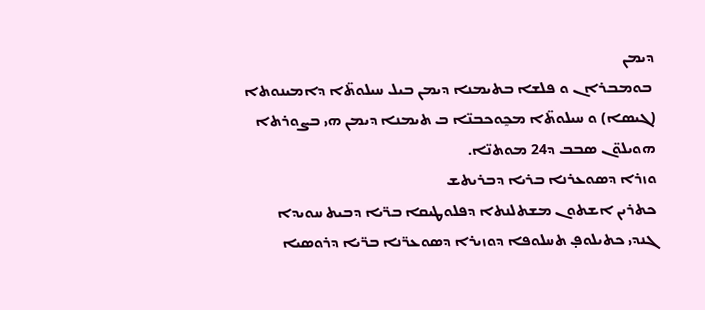ܕܝܡܢ
 ܒܘܡܒܪܐܢ ܘ ܦܠܫܐ ܒܬܝܡܢܐ ܕܝܡܢ ܒܝܠ ܚܝܠܘܬ̈ܐ ܕܐܡܝܢܘܬܐ (ܓܝܣܐ) ܘ ܚܝܠܘܬ̈ܐ ܡܟ̰ܘܟܒܢ̈ܐ ܒ ܬܝܡܢܐ ܕܝܡܢ ܗܝ ܒܨܘܪܬܐ ܗܘܝܠܘ̈ܢ ܣܒܒ ܕ24 ܡܘܬܢ̈ܐ.
ܘܙܪܐ ܕܣܘܥܪܢܐ ܒܪܝܐ ܕܒܪܝܬܫ
ܟܬܪܝܢ ܐܫܬܘܢ ܡܫܬܠܢܬܐ ܕܦܠܘܛܝܩܐ ܒܪ̈ܝܐ ܕܒܝܬ ܚܘܝܕܐ
ܓܢܕܝ ܟܬܝܠܘܦ̣ ܬܚܠܘܦܐ ܕܘܙܝܪܐ ܕܣܘܥܪ̈ܢܐ ܒܪ̈ܝܐ ܕܪܘܣܝܐ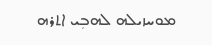ܡܘܚܙܝܠܗ ܠܗܒܼܝ ܐܬܪܗ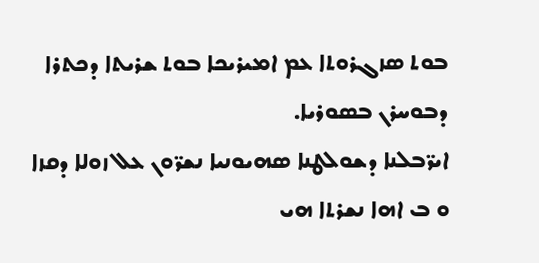ܒܘܬ ܣܙܓܪܘܬܐ ܥܡ ܐܡܝܪܝܟܐ ܒܘܬ ܫܪܝܬܐ ܕܟܬܪܐ ܕܒܘܚܪܢ ܒܣܘܪܝܐ.
ܐܝܪ̈ܒܠܢܐ ܕܫܘܠܛܢܐ ܣܗܝܘܢܝܐ ܢܫܪ̈ܘܢ ܥܠ ܙܘܠܐ ܕܩܙܐ ܘ ܒ ܐܗܐ ܢܫܪܬܐ ܗܝ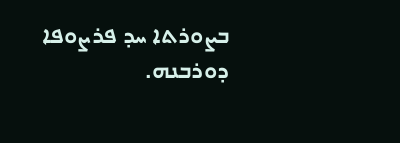ܒܨܘܪܬܐ ܚܕ ܦܪܨܘܦܐ ܕܘܪܒܢܗ.